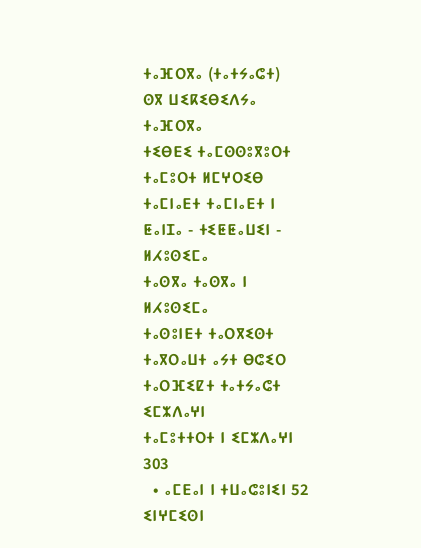ⵜⴰⴼⵔⴳⴰ (ⵜⴰⵜⵢⴰⵛⵜ)
ⵙⴳ ⵡⵉⴽⵉⴱⵉⴷⵢⴰ
ⵜⴰⴼⵔⴳⴰ
ⵜⵉⴱⴹⵉ ⵜⴰⵎⵙⵙⵓⴳⵓⵔⵜ
ⵜⴰⵎⵓⵔⵜ ⵍⵎⵖⵔⵉⴱ
ⵜⴰⵎⵏⴰⴹⵜ ⵜⴰⵎⵏⴰⴹⵜ ⵏ ⵟⴰⵏⵊⴰ - ⵜⵉⵟⵟⴰⵡⵉⵏ - ⵍⵃⵓⵙⵉⵎⴰ
ⵜⴰⵙⴳⴰ ⵜⴰⵙⴳⴰ ⵏ ⵍⵃⵓⵙⵉⵎⴰ
ⵜⴰⵙⵓⵏⴹⵜ ⵜⴰⵔⴳⵉⵙⵜ
ⵜⴰⴳⵔⴰⵡⵜ ⴰⵢⵜ ⴱⵛⵉⵔ
ⵜⴰⵔⴼⵉⵇⵜ ⵜⴰⵜⵢⴰⵛⵜ
ⵉⵎⵣⴷⴰⵖⵏ
ⵜⴰⵎⵓⵜⵜⵔⵜ ⵏ ⵉⵎⵣⴷⴰⵖⵏ 303
  • ⴰⵎⴹⴰⵏ ⵏ ⵜⵡⴰⵛⵓⵏⵉⵏ 52
ⵉⵏⵖⵎⵉⵙⵏ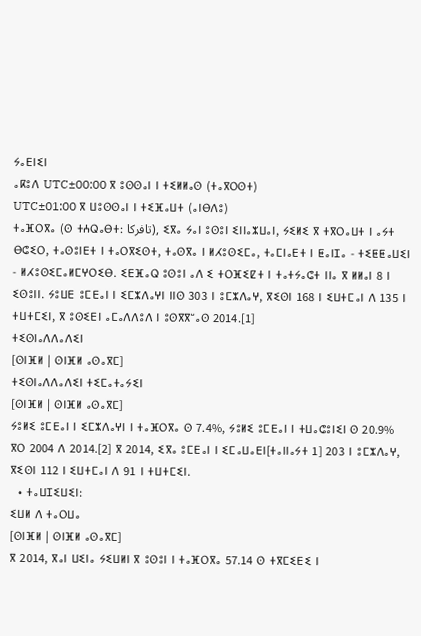ⵢⴰⴹⵏⵉⵏ
ⴰⴽⵓⴷ UTC±00:00 ⴳ ⵓⵙⵙⴰⵏ ⵏ ⵜⵉⵍⵍⴰⵙ (ⵜⴰⴳⵔⵙⵜ)
UTC±01:00 ⴳ ⵡⵓⵙⵙⴰⵏ ⵏ ⵜⵉⴼⴰⵡⵜ (ⴰⵏⴱⴷⵓ)
ⵜⴰⴼⵔⴳⴰ (ⵙ ⵜⵄⵕⴰⴱⵜ: تافركا), ⵉⴳⴰ ⵢⴰⵏ ⵓⵙⵓⵏ ⵉⵏⵏⴰⵣⵡⴰⵏ, ⵢⵉⵍⵉ ⴳ ⵜⴳⵔⴰⵡⵜ ⵏ ⴰⵢⵜ ⴱⵛⵉⵔ, ⵜⴰⵙⵓⵏⴹⵜ ⵏ ⵜⴰⵔⴳⵉⵙⵜ, ⵜⴰⵙⴳⴰ ⵏ ⵍⵃⵓⵙⵉⵎⴰ, ⵜⴰⵎⵏⴰⴹⵜ ⵏ ⵟⴰⵏⵊⴰ - ⵜⵉⵟⵟⴰⵡⵉⵏ - ⵍⵃⵓⵙⵉⵎⴰⵍⵎⵖⵔⵉⴱ. ⵉⴹⴼⴰⵕ ⵓⵙⵓⵏ ⴰⴷ ⵉ ⵜⵔⴼⵉⵇⵜ ⵏ ⵜⴰⵜⵢⴰⵛⵜ ⵏⵏⴰ ⴳ ⵍⵍⴰⵏ 8 ⵏ ⵉⵙⵓⵏⵏ. ⵢⵓⵡⴹ ⵓⵎⴹⴰⵏ ⵏ ⵉⵎⵣⴷⴰⵖⵏ ⵏⵏⵙ 303 ⵏ ⵓⵎⵣⴷⴰⵖ, ⴳⵉⵙⵏ 168 ⵏ ⵉⵡⵜⵎⴰⵏ ⴷ 135 ⵏ ⵜⵡⵜⵎⵉⵏ, ⴳ ⵓⵙⵉⴹⵏ ⴰⵎⴰⴷⴷⵓⴷ ⵏ ⵓⵙⴳⴳⵯⴰⵙ 2014.[1]
ⵜⵉⵙⵏⴰⴷⴷⴰⴷⵉⵏ
[ⵙⵏⴼⵍ | ⵙⵏⴼⵍ ⴰⵙⴰⴳⵎ]
ⵜⵉⵙⵏⴰⴷⴷⴰⴷⵉⵏ ⵜⵉⵎⴰⵜⴰⵢⵉⵏ
[ⵙⵏⴼⵍ | ⵙⵏⴼⵍ ⴰⵙⴰⴳⵎ]
ⵢⵓⵍⵉ ⵓⵎⴹⴰⵏ ⵏ ⵉⵎⵣⴷⴰⵖⵏ ⵏ ⵜⴰⴼⵔⴳⴰ ⵙ 7.4%, ⵢⵓⵍⵉ ⵓⵎⴹⴰⵏ ⵏ ⵜⵡⴰⵛⵓⵏⵉⵏ ⵙ 20.9% ⴳⵔ 2004 ⴷ 2014.[2] ⴳ 2014, ⵉⴳⴰ ⵓⵎⴹⴰⵏ ⵏ ⵉⵎⴰⵡⴰⴹⵏ[ⵜⴰⵏⵏⴰⵢⵜ 1] 203 ⵏ ⵓⵎⵣⴷⴰⵖ, ⴳⵉⵙⵏ 112 ⵏ ⵉⵡⵜⵎⴰⵏ ⴷ 91 ⵏ ⵜⵡⵜⵎⵉⵏ.
  • ⵜⴰⵡⵊⵉⵡⵉⵏ:
ⵉⵡⵍ ⴷ ⵜⴰⵔⵡⴰ
[ⵙⵏⴼⵍ | ⵙⵏⴼⵍ ⴰⵙⴰⴳⵎ]
ⴳ 2014, ⴳⴰⵏ ⵡⵉⵏⴰ ⵢⵉⵡⵍⵏ ⴳ ⵓⵙⵓⵏ ⵏ ⵜⴰⴼⵔⴳⴰ 57.14 ⵙ ⵜⴳⵎⵉⴹⵉ ⵏ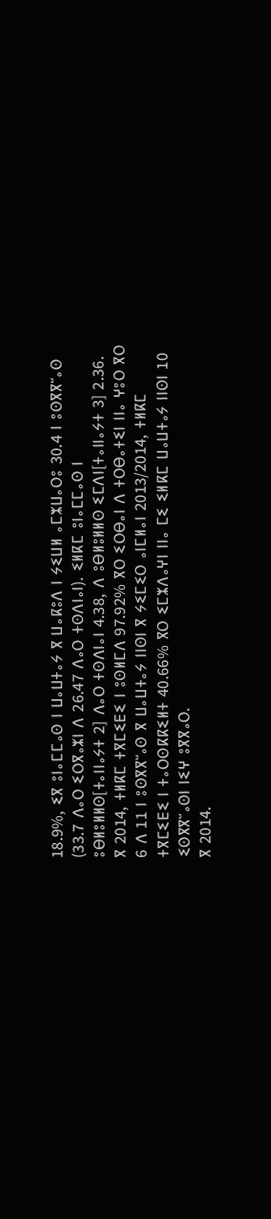18.9%, ⵉⴳ ⵓⵏⴰⵎⵎⴰⵙ ⵏ ⵡⴰⵡⵜⴰⵢ ⴳ ⵡⴰⴽⵓⴷ ⵏ ⵢⵉⵡⵍ ⴰⵎⵣⵡⴰⵔⵓ 30.4 ⵏ ⵓⵙⴳⴳⵯⴰⵙ (33.7 ⴷⴰⵔ ⵉⵔⴳⴰⵣⵏ ⴷ 26.47 ⴷⴰⵔ ⵜⵙⴷⵏⴰⵏ). ⵉⵍⴽⵎ ⵓⵏⴰⵎⵎⴰⵙ ⵏ ⵓⴱⵍⵓⵍⵍⵙ[ⵜⴰⵏⵏⴰⵢⵜ 2] ⴷⴰⵔ ⵜⵙⴷⵏⴰⵏ 4.38, ⴷ ⵓⴱⵍⵓⵍⵍⵙ ⵉⵎⴷⵏ[ⵜⴰⵏⵏⴰⵢⵜ 3] 2.36.
ⴳ 2014, ⵜⵍⴽⵎ ⵜⴳⵎⵉⴹⵉ ⵏ ⵓⵙⵍⵎⴷ 97.92% ⴳⵔ ⵉⵔⴱⴰⵏ ⴷ ⵜⵔⴱⴰⵜⵉⵏ ⵏⵏⴰ ⵖⵓⵔ ⴳⵔ 6 ⴷ 11 ⵏ ⵓⵙⴳⴳⵯⴰⵙ ⴳ ⵡⴰⵡⵜⴰⵢ ⵏⵏⵙⵏ ⴳ ⵢⵉⵎⵉⵔ ⴰⵏⵎⵍⴰⵏ 2013/2014, ⵜⵍⴽⵎ ⵜⴳⵎⵉⴹⵉ ⵏ ⵜⴰⵔⵙⴽⴽⵉⵍⵜ 40.66% ⴳⵔ ⵉⵎⵣⴷⴰⵖⵏ ⵏⵏⴰ ⵎⵉ ⵉⵍⴽⵎ ⵡⴰⵡⵜⴰⵢ ⵏⵏⵙⵏ 10 ⵉⵙⴳⴳⵯⴰⵙⵏ ⵏⵉⵖ ⵓⴳⴳⴰⵔ.
ⴳ 2014.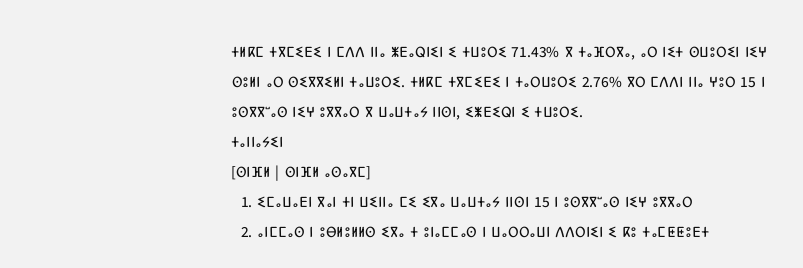ⵜⵍⴽⵎ ⵜⴳⵎⵉⴹⵉ ⵏ ⵎⴷⴷ ⵏⵏⴰ ⵥⴹⴰⵕⵏⵉⵏ ⵉ ⵜⵡⵓⵔⵉ 71.43% ⴳ ⵜⴰⴼⵔⴳⴰ, ⴰⵔ ⵏⵉⵜ ⵙⵡⵓⵔⵉⵏ ⵏⵉⵖ ⵙⵓⵍⵏ ⴰⵔ ⵙⵉⴳⴳⵉⵍⵏ ⵜⴰⵡⵓⵔⵉ. ⵜⵍⴽⵎ ⵜⴳⵎⵉⴹⵉ ⵏ ⵜⴰⵔⵡⵓⵔⵉ 2.76% ⴳⵔ ⵎⴷⴷⵏ ⵏⵏⴰ ⵖⵓⵔ 15 ⵏ ⵓⵙⴳⴳⵯⴰⵙ ⵏⵉⵖ ⵓⴳⴳⴰⵔ ⴳ ⵡⴰⵡⵜⴰⵢ ⵏⵏⵙⵏ, ⵉⵥⴹⵉⵕⵏ ⵉ ⵜⵡⵓⵔⵉ.
ⵜⴰⵏⵏⴰⵢⵉⵏ
[ⵙⵏⴼⵍ | ⵙⵏⴼⵍ ⴰⵙⴰⴳⵎ]
  1. ⵉⵎⴰⵡⴰⴹⵏ ⴳⴰⵏ ⵜⵏ ⵡⵉⵏⵏⴰ ⵎⵉ ⵉⴳⴰ ⵡⴰⵡⵜⴰⵢ ⵏⵏⵙⵏ 15 ⵏ ⵓⵙⴳⴳⵯⴰⵙ ⵏⵉⵖ ⵓⴳⴳⴰⵔ
  2. ⴰⵏⵎⵎⴰⵙ ⵏ ⵓⴱⵍⵓⵍⵍⵙ ⵉⴳⴰ ⵜ ⵓⵏⴰⵎⵎⴰⵙ ⵏ ⵡⴰⵔⵔⴰⵡⵏ ⴷⴷⵔⵏⵉⵏ ⵉ ⴽⵓ ⵜⴰⵎⵟⵟⵓⴹⵜ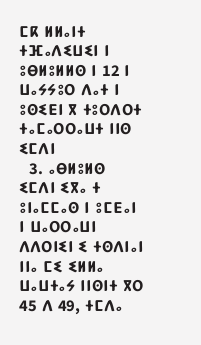ⵎⴽ ⵍⵍⴰⵏⵜ ⵜⴼⴰⴷⵉⵡⵉⵏ ⵏ ⵓⴱⵍⵓⵍⵍⵙ ⵏ 12 ⵏ ⵡⴰⵢⵢⵓⵔ ⴷⴰⵜ ⵏ ⵓⵙⵉⴹⵏ ⴳ ⵜⵓⵔⴷⵔⵜ ⵜⴰⵎⴰⵔⵔⴰⵡⵜ ⵏⵏⵙ ⵉⵎⴷⵏ
  3. ⴰⴱⵍⵓⵍⵙ ⵉⵎⴷⵏ ⵉⴳⴰ ⵜ ⵓⵏⴰⵎⵎⴰⵙ ⵏ ⵓⵎⴹⴰⵏ ⵏ ⵡⴰⵔⵔⴰⵡⵏ ⴷⴷⵔⵏⵉⵏ ⵉ ⵜⵙⴷⵏⴰⵏ ⵏⵏⴰ ⵎⵉ ⵉⵍⵍⴰ ⵡⴰⵡⵜⴰⵢ ⵏⵏⵙⵏⵜ ⴳⵔ 45 ⴷ 49, ⵜⵎⴷⴰ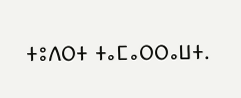ⵜⵓⴷⵔⵜ ⵜⴰⵎⴰⵔⵔⴰⵡⵜ.